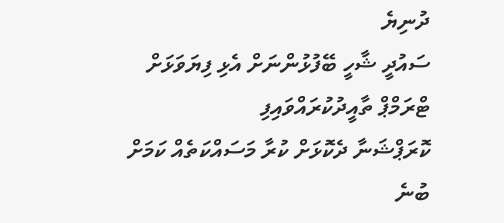ދުނިޔެ
ސައުދީ ޝާހީ ބޭފުޅުންނަށް އެޅި ފިޔަވަޅަށް ޓްރަމްޕް ތާއީދުކުރައްވައިފި
ކޮރަޕްޝަނާ ދެކޮޅަށް ކުރާ މަސައްކަތެއް ކަމަށް ބުނެ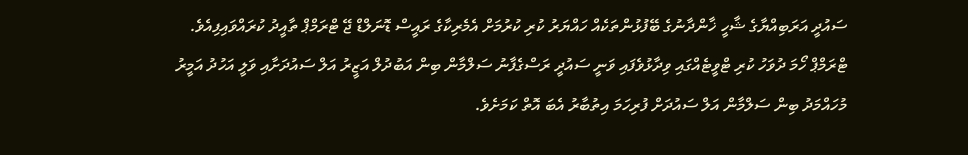ސައުދީ އަރަބިއްޔާގެ ޝާހީ ޚާންދާނުގެ ބޭފުޅުންތަކެއް ހައްޔަރު ކުރި ކުރުމަށް އެމެރިކާގެ ރައީސް ޑޮނަލްޑް ޖޭ ޓްރަމްޕް ތާއީދު ކުރައްވައިފިއެވެ.
ޓްރަމްޕް ހޯމަ ދުވަހު ކުރި ޓްވީޓެއްގައި ވިދާޅުވެފައި ވަނީ ސައުދީ ރަސްގެފާނު ސަލްމާން ބިން އަބުދުލް އަޒީރު އަލް ސައުދަށާއި ވަލީ އަހުދު އަމީރު މުހައްމަދު ބިން ސަލްމާން އަލް ސައުދަށް ފުރިހަމަ އިތުބާރު އެބަ އޮތް ކަމަށެވެ.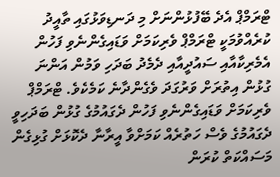ޓްރަމްޕް އެދެ ބޭފުޅުންނަށް މި ދަނޑިވަޅުގައި ތާއީދު ކުރެއްވުމަކީ ޓްރަމްޕް ވެރިކަމަށް ވަޑައިގެންނެވި ފަހުން އެމެރިކާއާއި ސައުދީއާއި ދެމެދު ބަދަހި ވަމުން އަންނަ ގުޅުން އިތުރަށް ވަރުގަދަ ވެގެންދާނެ ކަމެކެވެ. ޓްރަމްޕް ވެރިކަމަށް ވަޑައިގެންނެވި ފަހުން ދެގައުމުގެ ގުޅުން ބަދަހިވީ ދެގައުމުގެ ވެސް ހަތުރެއް ކަމަށްވާ އީރާނާ ދެކޮޅަށް ގުޅިގެން މަސައްކަތް ކުރަން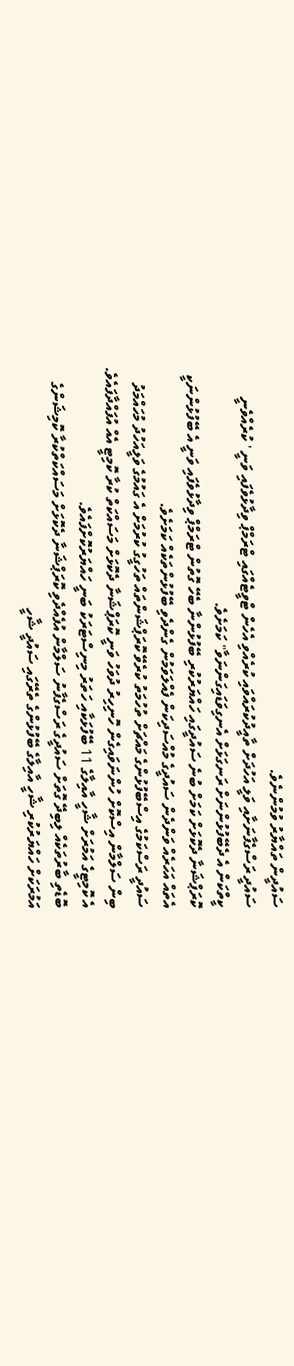ސައުދީން ތައްޔާރު ވުމުންނެވެ.
ސައުދީ ރަސްގެފާނަށާއި ވަލީ އަހުދަށް ތާއީދުކުރައްވައި ކުރެއްވި އެހެން ޓްވީޓެއްގައި ޓްރަމްޕް ވިދާޅުވެފައި ވަނީ ' ކުރެއްވެނީ ކީތްކަން އެ ދެބޭފުޅުންނަށް ރަނގަޅަށް އެނގިވަޑައިގަންނަވާ" ކަމަށެވެ.
ކޮރަޕްޝަނާ ދެކޮޅަށް ކަމަށް ބުނެ ސައުދީގައި ހައްޔަރުކުރި ބޭފުޅުންނާ ބެހޭ ގޮތުން ޓްރަމްޕް ވިދާޅުވެފައި ވަނީ އެ ބޭފުޅުންނަކީ އެތައް އަހަރެއް ވަންދެން ސައުދީގެ މުއްސަދިކަން ފެއްލަވަމުން ގެންދެވި ބޭފުޅުންތަކެއް ކަމަށެވެ.
ސައުދީ ރަސްކަމުގެ އިސްބޭފުޅުންގެ މައްޗަށް ތުހުމަތު ކުރެވޭ ކޮރަޕްޝަންތައް ތަހުގީގު ކުރުމަށް އެ ގައުމުގެ ވަލީއަހުދު މުހައްމަދު ބިން ސަލްމާން އިސްކޮށް ހުންނަވައިގެން ހޮނިހިރު ދުވަހު ވަނީ ކޮރަޕްޝަނާ ދެކޮޅަށް މަސައްކަތް ކުރާ ކޮމިޓީ އެއް އުފައްދާފައެވެ. އެ ކޮމިޓީގެ އަމުރަށް ޝާހީ އާއިލާގެ 11 ބޭފުޅަކާއި ހަތަރު މިނިސްޓަރަކު ބަނީ ހައްޔަރުކޮށްފައެވެ.
ބޮޑެތި ބާރުތަކެއް ލިބިދޭ ގޮތަށް ސައުދީގެ ރަސްގެފާނު ސަލްމާން އުފެއްދެވި ކޮރަޕްޝަނާ ދެކޮޅަށް މަސައްކަތްކުރާ ކޮމިޝަންގެ އަމުރަކަށް ހައްޔަރުކުރި ޝާހީ އާއިލާގެ ބޭފުޅުންގެ ތެރޭގައި ސައުދީ ޝާހީ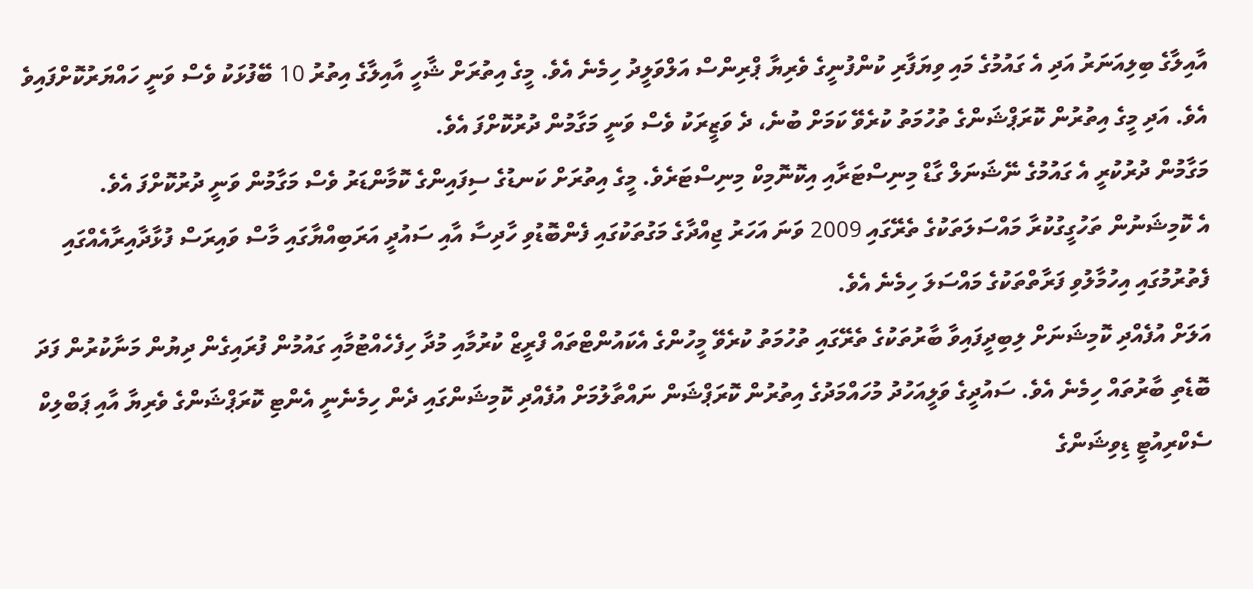އާއިލާގެ ބިލިއަނަރު އަދި އެ ގައުމުގެ މައި ވިޔަފާރި ކުންފުނީގެ ވެރިޔާ ޕްރިންސް އަލްވަލީދު ހިމެނެ އެވެ. މީގެ އިތުރަށް ޝާހީ އާއިލާގެ އިތުރު 10 ބޭފުޅަކު ވެސް ވަނީ ހައްޔަރުކޮށްފައިވެ އެވެ. އަދި މީގެ އިތުރުން ކޮރަޕްޝަންގެ ތުހުމަތު ކުރެވޭ ކަމަށް ބުނެ، ދެ ވަޒީރަކު ވެސް ވަނީ މަގާމުން ދުރުކޮށްފަ އެވެ.
މަގާމުން ދުރުކުރީ އެ ގައުމުގެ ނޭޝަނަލް ގާޑް މިނިސްޓަރާއި އިކޮނޮމިކް މިނިސްޓަރެވެ. މީގެ އިތުރަށް ކަނޑުގެ ސިފައިންގެ ކޮމާންޑަރު ވެސް މަގާމުން ވަނީ ދުރުކޮށްފަ އެވެ.
އެ ކޮމިޝަނުން ތަހުގީގުކުރާ މައްސަލަތަކުގެ ތެރޭގައި 2009 ވަނަ އަހަރު ޖިއްދާގެ މަގުތަކުގައި ފެންބޮޑުވި ހާދިސާ އާއި ސައުދީ އަރަބިއްޔާގައި މާސް ވައިރަސް ފުޅާދާއިރާއެއްގައި ފެތުރުމުގައި އިހުމާލުވި ފަރާތްތަކުގެ މައްސަލަ ހިމެނެ އެވެ.
އަލަށް އުފެއްދި ކޮމިޝަނަށް ލިބިދީފައިވާ ބާރުތަކުގެ ތެރޭގައި ތުހުމަތު ކުރެވޭ މީހުންގެ އެކައުންޓްތައް ފްރީޒް ކުރުމާއި މުދާ ހިފެހެއްޓުމާއި ގައުމުން ފުރައިގެން ދިޔުން މަނާކުރުން ފަދަ ބޮޑެތި ބާރުތައް ހިމެނެ އެވެ. ސައުދީގެ ވަލީއަހުދު މުހައްމަދުގެ އިތުރުން ކޮރަޕްޝަން ނައްތާލުމަށް އުފެއްދި ކޮމިޝަންގައި ދެން ހިމެނެނީ އެންޓި ކޮރަޕްޝަންގެ ވެރިޔާ އާއި ޕަބްލިކް ސެކްރިއުޓީ ޑިވިޝަންގެ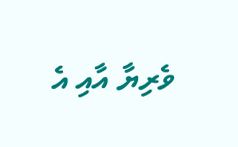ވެރިޔާ އާއި އެ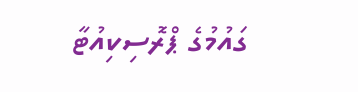ގައުމުގެ ޕްރޮސިކިއުޓާ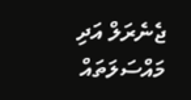ޖެނެރަލް އަދި މައްސަލަތައް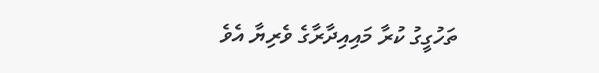ތަހުގީގު ކުރާ މައިއިދާރާގެ ވެރިޔާ އެވެ